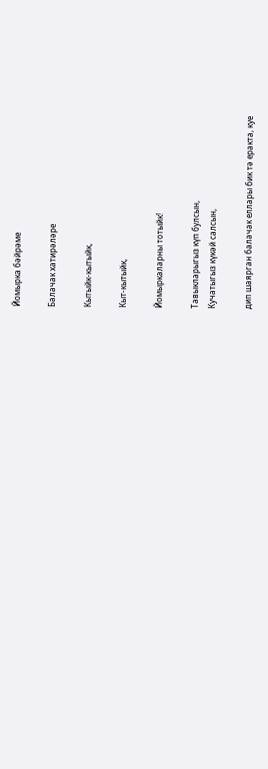Йомырка бәйрәме

Балачак хатирәләре

Кытыйк-кытыйк,

Кыт-кытыйк,

Йомыркаларны тотыйк!

Тавыкларыгыз күп булсын,
Кучатыгыз күкәй салсын,

дип шаярган балачак еллары бик тә еракта, куе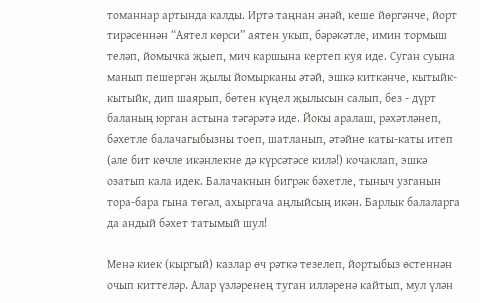томаннар артында калды. Иртә таңнан әнәй, кеше йөргәнче, йорт тирәсеннән “Аятел көрси” аятен укып, бәрәкәтле, имин тормыш теләп, йомычка җыеп, мич каршына кертеп куя иде. Суган суына манып пешергән җылы йомырканы әтәй, эшкә киткәнче, кытыйк-кытыйк, дип шаярып, бөтен күңел җылысын салып, без - дүрт баланың юрган астына тәгәрәтә иде. Йокы аралаш, рәхәтләнеп, бәхетле балачагыбызны тоеп, шатланып, әтәйне каты-каты итеп (әле бит көчле икәнлекне дә күрсәтәсе килә!) кочаклап, эшкә озатып кала идек. Балачакнын бигрәк бәхетле, тыныч узганын тора-бара гына төгәл, ахыргача аңлыйсың икән. Барлык балаларга да андый бәхет татымый шул!

Менә киек (кыргый) казлар өч рәткә тезелеп, йортыбыз өстеннән очып киттеләр. Алар үзләренең туган илләренә кайтып, мул үлән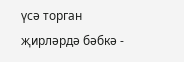үсә торган җирләрдә бәбкә -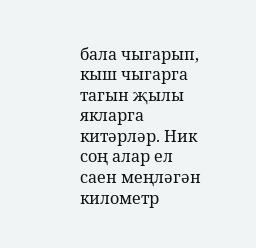бала чыгарып, кыш чыгарга тагын җылы якларга китәрләр. Ник соң алар ел саен меңләгән километр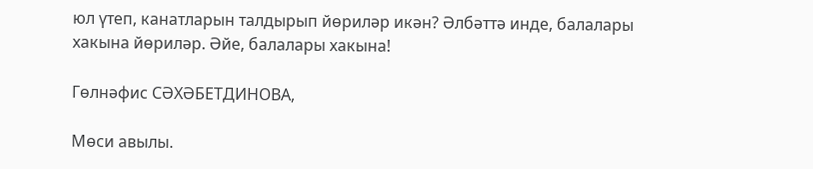юл үтеп, канатларын талдырып йөриләр икән? Әлбәттә инде, балалары хакына йөриләр. Әйе, балалары хакына!

Гөлнәфис СӘХӘБЕТДИНОВА,

Мөси авылы.